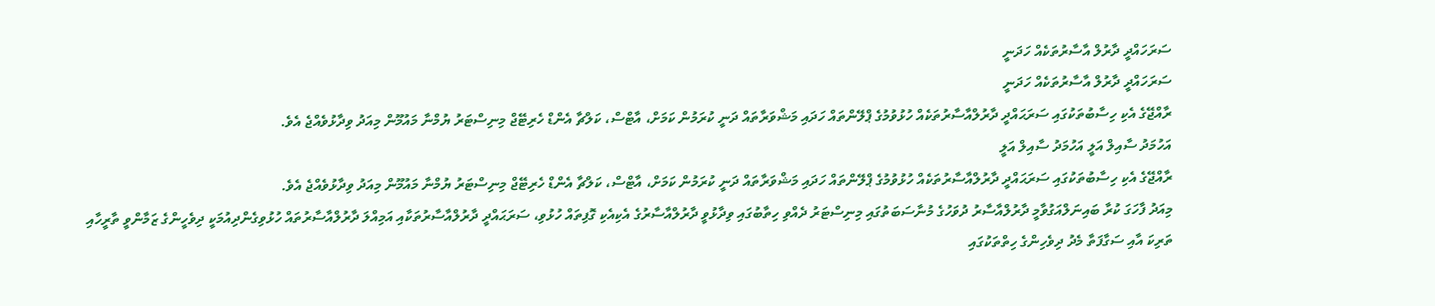ސަރަހައްދީ ދާރުލް އާސާރުތަކެއް ހަދަނީ
ސަރަހައްދީ ދާރުލް އާސާރުތަކެއް ހަދަނީ
ރާއްޖޭގެ އެކި ހިސާބުތަކުގައި ސަރަޙައްދީ ދާރުލްއާސާރުތަކެއް ހުޅުވުމުގެ ޕްލޭންތައް ހަދައި މަޝްވަރާތައް ދަނީ ކުރަމުން ކަމަށް، އާޓްސް، ކަލްޗާ އެންޑް ހެރިޓޭޖް މިނިސްޓަރު ޔުމްނާ މައުމޫން މިއަދު ވިދާޅުވެއްޖެ އެވެ.
އަހުމަދު ސާއިލް އަލީ އަހުމަދު ސާއިލް އަލީ
ރާއްޖޭގެ އެކި ހިސާބުތަކުގައި ސަރަޙައްދީ ދާރުލްއާސާރުތަކެއް ހުޅުވުމުގެ ޕްލޭންތައް ހަދައި މަޝްވަރާތައް ދަނީ ކުރަމުން ކަމަށް، އާޓްސް، ކަލްޗާ އެންޑް ހެރިޓޭޖް މިނިސްޓަރު ޔުމްނާ މައުމޫން މިއަދު ވިދާޅުވެއްޖެ އެވެ.
މިއަދު ފާހަގަ ކުރާ ބައިނަލްއަގުވާމީ ދާރުލްއާސާރު ދުވަހުގެ މުނާސަބަތުގައި މިނިސްޓަރު ދެއްވި ހިތާބުގައި ވިދާޅުވީ ދާރުލްއާސާރުގެ އެކިއެކި ގޮފިތައް ހުޅުވި، ސަރަޙައްދީ ދާރުލްއާސާރުތަކާއި އަމިއްލަ ދާރުލްއާސާރުތައް ހުޅުވިގެންދިއުމަކީ ދިވެހީންގެ ޒަމާންވީ ތާރީހާއި ތަރިކަ އާއި ސަގާފަތާ މެދު ދިވެހިންގެ ހިތްތަކުގައި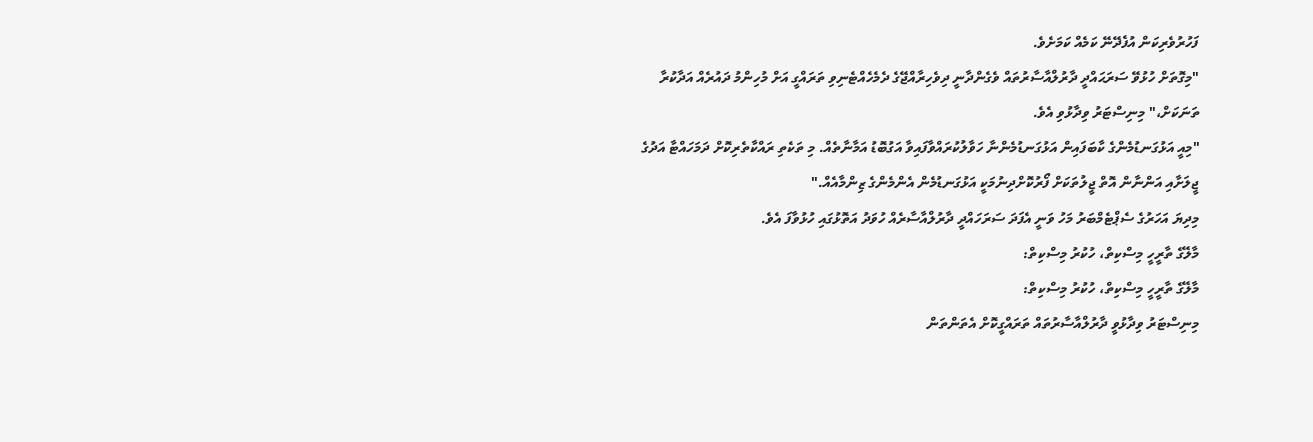ފަހުރުވެރިކަން އުފެދޭނޭ ކަމެއް ކަމަށެވެ.
"މިގޮތަށް ހުޅުވޭ ސަރަޙައްދީ ދާރުލްއާސާރުތައް ވެގެންދާނީ ދިވެހިރާއްޖޭގެ ދެމެހެއްޓެނިވި ތަރައްގީ އަށް މުހިންމު ދައުރެއް އަދާކުރާ ތަނަކަށް،" މިނިސްޓަރު ވިދާޅުވި އެވެ.
"މިއީ އަޅުގަނޑުމެންގެ ކާބަފައިން އަޅުގަނޑުމެންނާ ހަވާލުކުރައްވާފައިވާ އަގުބޮޑު އަމާނާތެއް. މި ތަކެތި ރައްކާތެރިކޮށް ދަމަހައްޓާ އަދުގެ ޖީލަށާއި އަންނާން އޮތް ޖީލުތަކަށް ފޯރުކޮށްދިނުމަކީ އަޅުގަނޑުމެން އެންމެންގެ ޒިންމާއެއް."
މިދިޔަ އަހަރުގެ ސެޕްޓެމްބަރު މަހު ވަނީ އެފަދަ ސަރަހައްދީ ދާރުލްއާސާރެއް ހުވަދު އަތޮޅުގައި ހުޅުވާފަ އެވެ.
މާލޭގެ ތާރީހީ މިސްކިތް، ހުކުރު މިސްކިތް:
މާލޭގެ ތާރީހީ މިސްކިތް، ހުކުރު މިސްކިތް:
މިނިސްޓަރު ވިދާޅުވީ ދާރުލްއާސާރުތައް ތަރައްގީކޮށް އެތަންތަން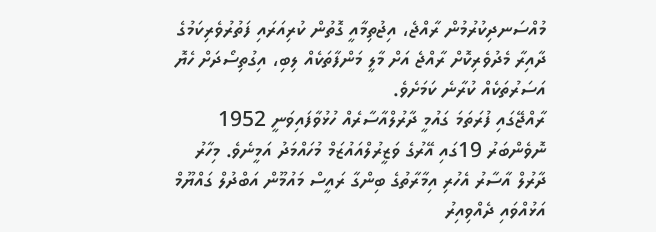މުއްސަނދިކުރުމުން ރާއްޖެ، އިޖުތިމާއީ ގޮތުން ކުރިއަރައި ފަތުރުވެރިކަމުގެ ދާއިރާ މެދުވެރިކޮށް ރާއްޖެ އަށް މާލީ މަންފާތަކެއް ލިބި، އިގުތިސޯދަށް ހެޔޮ އަސަރުތަކެއް ކުރާނެ ކަމަށެވެ.
ރާއްޖޭގައި ފުރަތަމަ ގައުމީ ދާރުލްއާސާރެއް ހުޅުވާފައިވަނީ 1952 ނޮވެންބަރު 19ގައި އޭރުގެ ވަޒީރުލްއައުޒަމް މުހައްމަދު އަމީނެވެ. މިހާރު ދާރުލް އާސާރު އެހުރި އިމާރާތުގެ ބިންގާ ރައީސް މައުމޫން އަބްދުލް ގައްޔޫމް އަޅުއްވައި ދެއްވިއިރު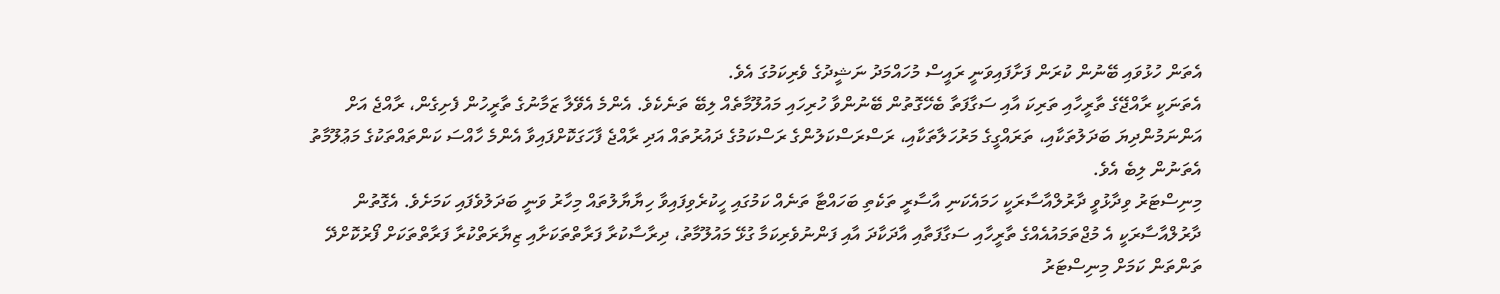އެތަން ހުޅުވައި ބޭނުން ކުރަން ފަށާފައިވަނީ ރައީސް މުހައްމަދު ނަޝީދުގެ ވެރިކަމުގަ އެވެ.
އެތަނަކީ ރާއްޖޭގެ ތާރީހާއި ތަރިކަ އާއި ސަގާފަތާ ބެހޭގޮތުން ބޭނުންވާ ހުރިހައި މައުލޫމާތެއް ލިބޭ ތަނެކެވެ. އެންމެ އެވޭލާ ޒަމާނުގެ ތާރީހުން ފެށިގެން، ރާއްޖެ އަށް އަންނަމުންދިޔަ ބަދަލުތަކާއި، ތަރައްގީގެ މަރުހަލާތަކާއި، ރަސްރަސްކަލުންގެ ރަސްކަމުގެ ދައުރުތައް އަދި ރާއްޖެ ފާހަގަކޮށްފައިވާ އެންމެ ހާއްސަ ކަންތައްތަކުގެ މަޢުލޫމާތު އެތަނުން ލިބެ އެވެ.
މިނިސްޓަރު ވިދާޅުވީ ދާރުލްއާސާރަކީ ހަމައެކަނި އާސާރީ ތަކެތި ބަހައްޓާ ތަނެއް ކަމުގައި ހީކުރެވިފައިވާ ހިޔާޔާލުތައް މިހާރު ވަނީ ބަދަލުވެފައި ކަމަށެވެ. އެގޮތުން ދާރުލްއާސާރަކީ އެ މުޖްތަމައުއެއްގެ ތާރީހާއި ސަގާފަތާއި އާދަކާދަ އާއި ފަންނުވެރިކަމާ ގުޅޭ މައުލޫމާތު، ދިރާސާކުރާ ފަރާތްތަކަށާއި ޒިޔާރަތްކުރާ ފަރާތްތަކަށް ފޯރުކޮށްދޭ ތަންތަން ކަމަށް މިނިސްޓަރު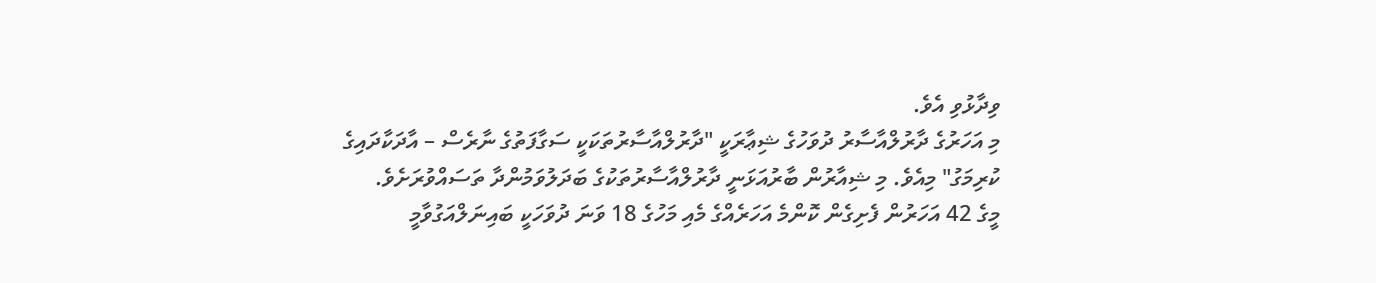ވިދާޅުވި އެވެ.
މި އަހަރުގެ ދާރުލްއާސާރު ދުވަހުގެ ޝިޢާރަކީ "ދާރުލްއާސާރުތަކަކީ ސަގާފަތުގެ ނާރެސް – އާދަކާދައިގެ ކުރިމަގު" މިއެވެ. މި ޝިއާރުން ބާރުއަޅަނީ ދާރުލްއާސާރުތަކުގެ ބަދަލުވަމުންދާ ތަސައްވުރަށެވެ.
މީގެ 42 އަހަރުން ފެށިގެން ކޮންމެ އަހަރެއްގެ މެއި މަހުގެ 18 ވަނަ ދުވަހަކީ ބައިނަލްއަގުވާމީ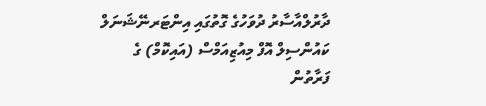ދާރުލްއާސާރު ދުވަހުގެ ގޮތުގައި އިންޓަރނޭޝަނަލް ކައުންސިލް އޮފް މިއުޒިއަމްސް (އައިކޮމް) ގެ ފަރާތުން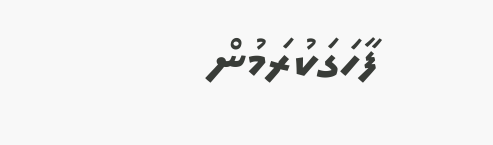ފާހަގަކުރަމުން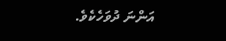އަންނަ ދުވަހެކެވެ.